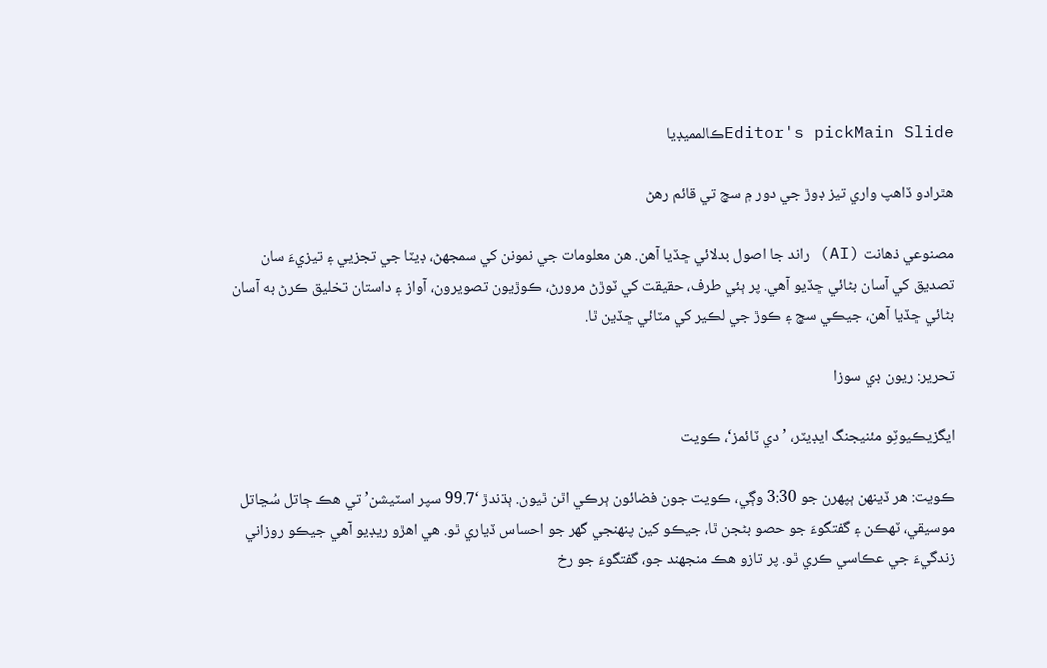Editor's pickMain Slideڪالمميڊيا

ھٿرادو ڏاھپ واري تيز ڊوڙ جي دور ۾ سچ تي قائم رهڻ

مصنوعي ذهانت (AI) راند جا اصول بدلائي ڇڏيا آهن. هن معلومات جي نمونن کي سمجهڻ، ڊيٽا جي تجزيي ۽ تيزيءَ سان تصديق کي آسان بڻائي ڇڏيو آهي. پر ٻئي طرف، حقيقت کي ٽوڙڻ مرورڻ، ڪوڙيون تصويرون، آواز ۽ داستان تخليق ڪرڻ به آسان بڻائي ڇڏيا آهن، جيڪي سچ ۽ ڪوڙ جي لڪير کي مٽائي ڇڏين ٿا.

تحرير: ريون ڊي سوزا

ايگزيڪيوٽِو مئنيجنگ ايڊيٽر، ’دي ٽائمز‘، ڪويت

ڪويت: هر ڏينهن ٻپهرن جو 3:30 وڳي، ڪويت جون فضائون ٻرڪي اٿن ٿيون. ٻڌندڙ ‘99.7 سپر اسٽيشن’ تي هڪ ڄاتل سُڃاتل موسيقي، ٽهڪن ۽ گفتگوءَ جو حصو بڻجن ٿا، جيڪو کين پنهنجي گهر جو احساس ڏياري ٿو. هي اهڙو ريڊيو آهي جيڪو روزاني زندگيءَ جي عڪاسي ڪري ٿو. پر تازو ھڪ منجهند جو، گفتگوءَ جو رخ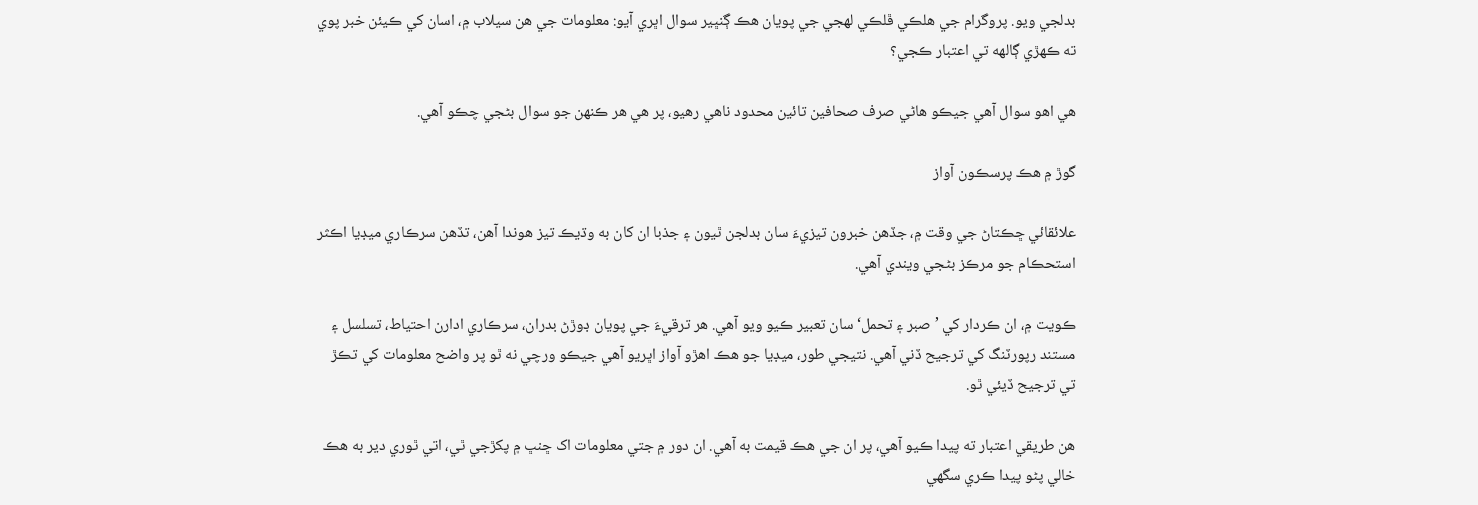بدلجي ويو. پروگرام جي هلڪي ڦلڪي لهجي جي پويان هڪ ڳنڀير سوال اڀري آيو: معلومات جي هن سيلاب ۾، اسان کي ڪيئن خبر پوي ته ڪهڙي ڳالهه تي اعتبار ڪجي؟

هي اهو سوال آهي جيڪو هاڻي صرف صحافين تائين محدود ناهي رهيو، پر هي هر ڪنهن جو سوال بڻجي چڪو آهي.

گوڙ ۾ هڪ پرسڪون آواز

علائقائي ڇڪتاڻ جي وقت ۾، جڏهن خبرون تيزيءَ سان بدلجن ٿيون ۽ جذبا ان کان به وڌيڪ تيز هوندا آهن، تڏهن سرڪاري ميڊيا اڪثر استحڪام جو مرڪز بڻجي ويندي آهي.

ڪويت ۾، ان ڪردار کي ’صبر ۽ تحمل‘ سان تعبير ڪيو ويو آهي. هر ترقيءَ جي پويان ڊوڙڻ بدران، سرڪاري ادارن احتياط، تسلسل ۽ مستند رپورٽنگ کي ترجيح ڏني آهي. نتيجي طور، ميڊيا جو هڪ اهڙو آواز اڀريو آهي جيڪو ورچي نه ٿو پر واضح معلومات کي تڪڙ تي ترجيح ڏيئي ٿو.

هن طريقي اعتبار ته پيدا ڪيو آهي، پر ان جي هڪ قيمت به آهي. ان دور ۾ جتي معلومات اک ڇنڀ ۾ پکڙجي ٿي، اتي ٿوري دير به هڪ خالي پڻو پيدا ڪري سگهي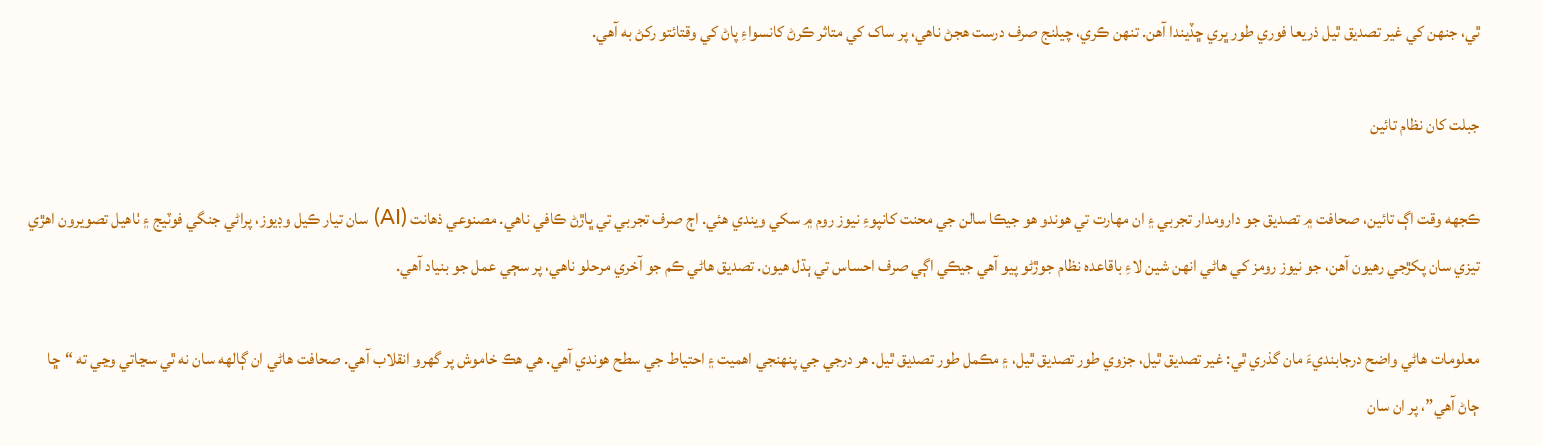ٿي، جنهن کي غير تصديق ٿيل ذريعا فوري طور ڀري ڇڏيندا آهن. تنهن ڪري، چيلنج صرف درست هجڻ ناهي، پر ساک کي متاثر ڪرڻ کانسواءِ پاڻ کي وقتائتو رکڻ به آهي.

جبلت کان نظام تائين

ڪجهه وقت اڳ تائين، صحافت ۾ تصديق جو دارومدار تجربي ۽ ان مهارت تي هوندو هو جيڪا سالن جي محنت کانپوءِ نيوز روم ۾ سکي ويندي هئي. اڄ صرف تجربي تي ڀاڙڻ ڪافي ناهي. مصنوعي ذهانت (AI) سان تيار ڪيل وڊيوز، پراڻي جنگي فوٽيج ۽ ٺاهيل تصويرون اهڙي تيزي سان پکڙجي رهيون آهن، جو نيوز رومز کي هاڻي انهن شين لاءِ باقاعده نظام جوڙڻو پيو آهي جيڪي اڳي صرف احساس تي ٻڌل هيون. تصديق هاڻي ڪم جو آخري مرحلو ناهي، پر سڄي عمل جو بنياد آهي.

معلومات هاڻي واضح درجابنديءَ مان گذري ٿي: غير تصديق ٿيل، جزوي طور تصديق ٿيل، ۽ مڪمل طور تصديق ٿيل. هر درجي جي پنهنجي اهميت ۽ احتياط جي سطح هوندي آهي. هي هڪ خاموش پر گهرو انقلاب آهي. صحافت هاڻي ان ڳالهه سان نه ٿي سڃاتي وڃي ته “ڇا ڄاڻ آهي”، پر ان سان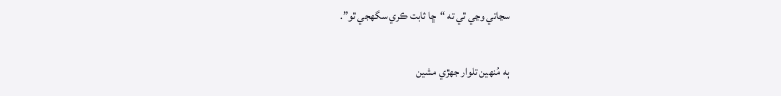سڃاتي وڃي ٿي ته “ڇا ثابت ڪري سگهجي ٿو”.

ٻه مُنھين تلوار جهڙي مشين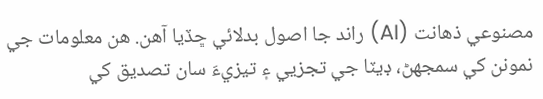مصنوعي ذهانت (AI) راند جا اصول بدلائي ڇڏيا آهن. هن معلومات جي نمونن کي سمجهڻ، ڊيٽا جي تجزيي ۽ تيزيءَ سان تصديق کي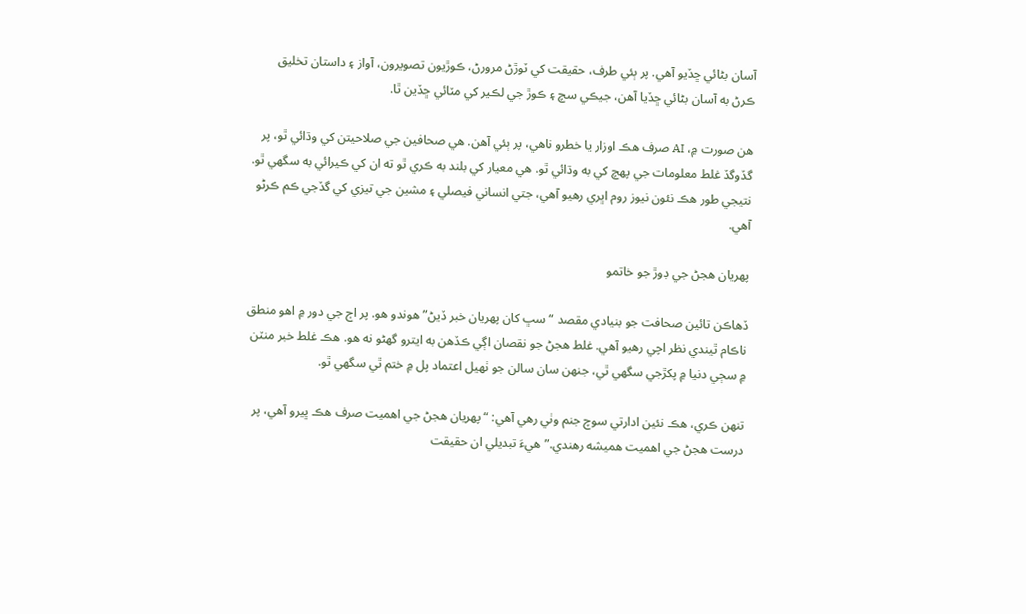آسان بڻائي ڇڏيو آهي. پر ٻئي طرف، حقيقت کي ٽوڙڻ مرورڻ، ڪوڙيون تصويرون، آواز ۽ داستان تخليق ڪرڻ به آسان بڻائي ڇڏيا آهن، جيڪي سچ ۽ ڪوڙ جي لڪير کي مٽائي ڇڏين ٿا.

هن صورت ۾، AI صرف هڪ اوزار يا خطرو ناهي، پر ٻئي آهن. هي صحافين جي صلاحيتن کي وڌائي ٿو، پر گڏوگڏ غلط معلومات جي پهچ کي به وڌائي ٿو. هي معيار کي بلند به ڪري ٿو ته ان کي ڪيرائي به سگهي ٿو. نتيجي طور هڪ نئون نيوز روم اڀري رهيو آهي، جتي انساني فيصلي ۽ مشين جي تيزي کي گڏجي ڪم ڪرڻو آهي.

پهريان هجڻ جي ڊوڙ جو خاتمو

ڏهاڪن تائين صحافت جو بنيادي مقصد “سڀ کان پهريان خبر ڏيڻ” هوندو هو. پر اڄ جي دور ۾ اهو منطق ناڪام ٿيندي نظر اچي رهيو آهي. غلط هجڻ جو نقصان اڳي ڪڏهن به ايترو گهڻو نه هو. هڪ غلط خبر منٽن ۾ سڄي دنيا ۾ پکڙجي سگهي ٿي، جنهن سان سالن جو ٺهيل اعتماد پل ۾ ختم ٿي سگهي ٿو.

تنهن ڪري، هڪ نئين ادارتي سوچ جنم وٺي رهي آهي: “پهريان هجڻ جي اهميت صرف هڪ ڀيرو آهي، پر درست هجڻ جي اهميت هميشه رهندي.” هيءَ تبديلي ان حقيقت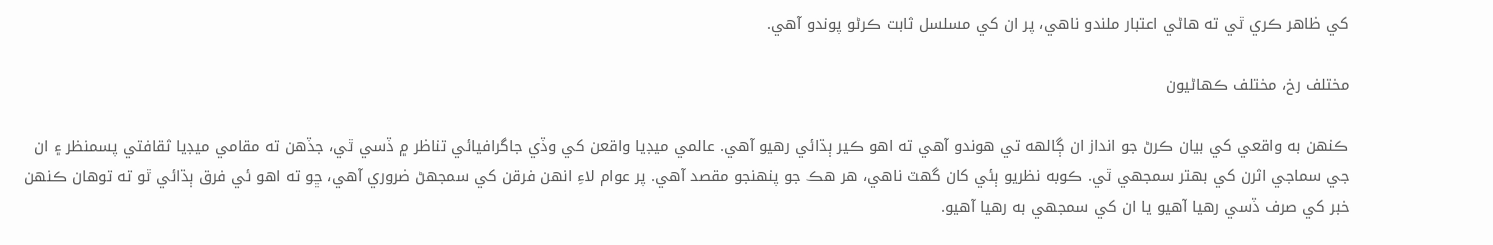کي ظاهر ڪري ٿي ته هاڻي اعتبار ملندو ناهي، پر ان کي مسلسل ثابت ڪرڻو پوندو آهي.

مختلف رخ، مختلف ڪهاڻيون

ڪنهن به واقعي کي بيان ڪرڻ جو انداز ان ڳالهه تي هوندو آهي ته اهو ڪير ٻڌائي رهيو آهي. عالمي ميڊيا واقعن کي وڏي جاگرافيائي تناظر ۾ ڏسي ٿي، جڏهن ته مقامي ميڊيا ثقافتي پسمنظر ۽ ان جي سماجي اثرن کي بهتر سمجهي ٿي. ڪوبه نظريو ٻئي کان گهٽ ناهي، هر هڪ جو پنهنجو مقصد آهي. پر عوام لاءِ انهن فرقن کي سمجهڻ ضروري آهي، ڇو ته اهو ئي فرق ٻڌائي ٿو ته توهان ڪنهن خبر کي صرف ڏسي رهيا آهيو يا ان کي سمجهي به رهيا آهيو.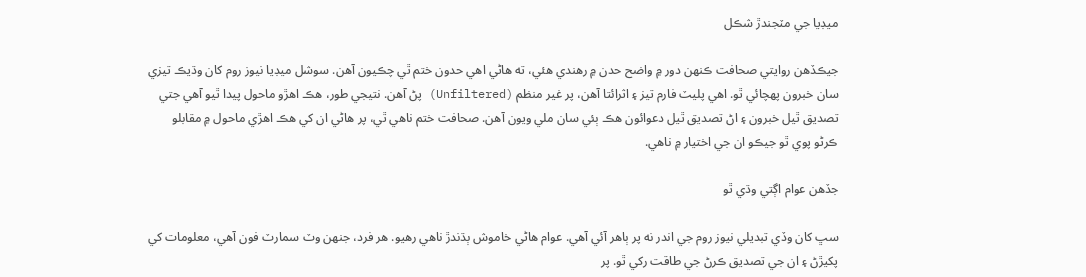ميڊيا جي مٽجندڙ شڪل

جيڪڏهن روايتي صحافت ڪنهن دور ۾ واضح حدن ۾ رهندي هئي، ته هاڻي اهي حدون ختم ٿي چڪيون آهن. سوشل ميڊيا نيوز روم کان وڌيڪ تيزي سان خبرون پهچائي ٿو. اهي پليٽ فارم تيز ۽ اثرائتا آهن، پر غير منظم (Unfiltered) پڻ آهن. نتيجي طور، هڪ اهڙو ماحول پيدا ٿيو آهي جتي تصديق ٿيل خبرون ۽ اڻ تصديق ٿيل دعوائون هڪ ٻئي سان ملي ويون آهن. صحافت ختم ناهي ٿي، پر هاڻي ان کي هڪ اهڙي ماحول ۾ مقابلو ڪرڻو پوي ٿو جيڪو ان جي اختيار ۾ ناهي.

جڏهن عوام اڳتي وڌي ٿو

سڀ کان وڏي تبديلي نيوز روم جي اندر نه پر ٻاهر آئي آهي. عوام هاڻي خاموش ٻڌندڙ ناهي رهيو. هر فرد، جنهن وٽ سمارٽ فون آهي، معلومات کي پکيڙڻ ۽ ان جي تصديق ڪرڻ جي طاقت رکي ٿو. پر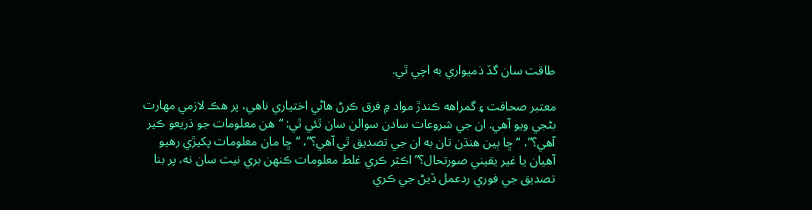طاقت سان گڏ ذميواري به اچي ٿي.

معتبر صحافت ۽ گمراهه ڪندڙ مواد ۾ فرق ڪرڻ هاڻي اختياري ناهي، پر هڪ لازمي مهارت بڻجي ويو آهي. ان جي شروعات سادن سوالن سان ٿئي ٿي: “هن معلومات جو ذريعو ڪير آهي؟”، “ڇا ٻين هنڌن تان به ان جي تصديق ٿي آهي؟”، “ڇا مان معلومات پکيڙي رهيو آهيان يا غير يقيني صورتحال؟” اڪثر ڪري غلط معلومات ڪنهن بري نيت سان نه، پر بنا تصديق جي فوري ردعمل ڏيڻ جي ڪري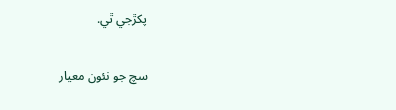پکڙجي ٿي.

سچ جو نئون معيار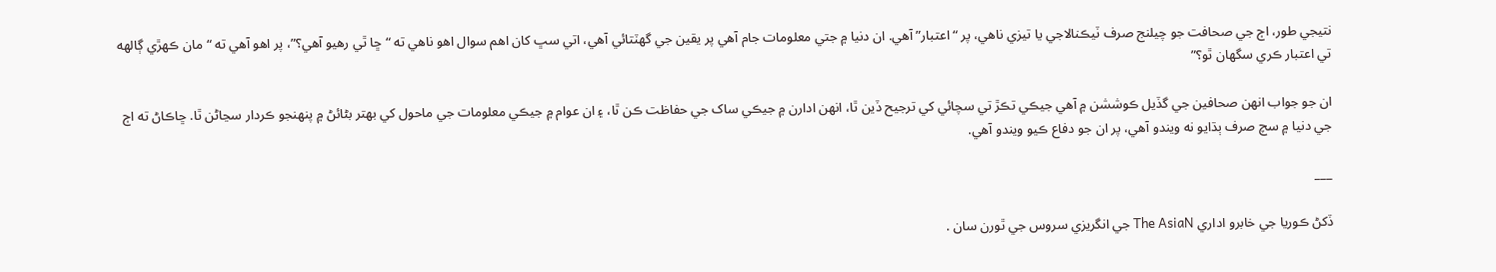نتيجي طور، اڄ جي صحافت جو چيلنج صرف ٽيڪنالاجي يا تيزي ناهي، پر “اعتبار” آهي. ان دنيا ۾ جتي معلومات جام آهي پر يقين جي گهٽتائي آهي، اتي سڀ کان اهم سوال اهو ناهي ته “ڇا ٿي رهيو آهي؟”، پر اهو آهي ته “مان ڪهڙي ڳالهه تي اعتبار ڪري سگهان ٿو؟”

ان جو جواب انهن صحافين جي گڏيل ڪوششن ۾ آهي جيڪي تڪڙ تي سچائي کي ترجيح ڏين ٿا، انهن ادارن ۾ جيڪي ساک جي حفاظت ڪن ٿا، ۽ ان عوام ۾ جيڪي معلومات جي ماحول کي بهتر بڻائڻ ۾ پنهنجو ڪردار سڃاڻن ٿا. ڇاڪاڻ ته اڄ جي دنيا ۾ سچ صرف ٻڌايو نه ويندو آهي، پر ان جو دفاع ڪيو ويندو آهي.

___

ڏکڻ ڪوريا جي خابرو اداري The AsiaN جي انگريزي سروس جي ٿورن سان .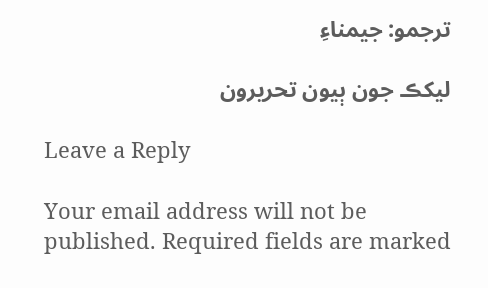ترجمو: جيمناءِ

ليکڪ جون ٻيون تحريرون

Leave a Reply

Your email address will not be published. Required fields are marked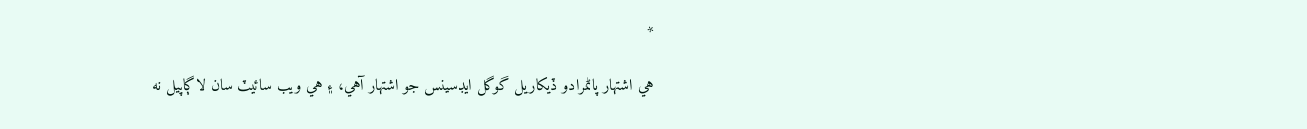*

هي اشتهار پاڻمرادو ڏيکاريل گوگل ايڊسينس جو اشتهار آهي، ۽ هي ويب سائيٽ سان لاڳاپيل نه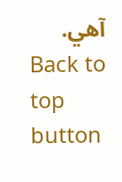آهي.
Back to top button